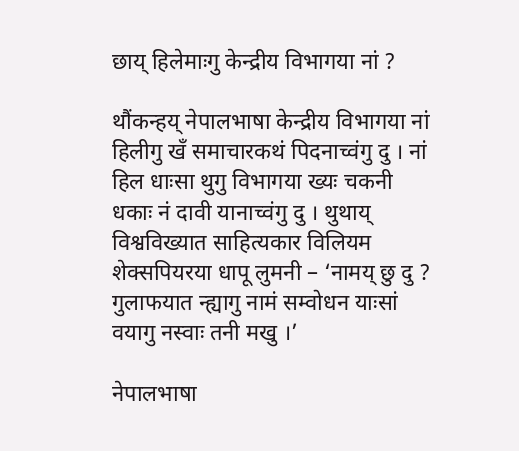छाय् हिलेमाःगु केन्द्रीय विभागया नां ?

थौंकन्हय् नेपालभाषा केन्द्रीय विभागया नां हिलीगु खँ समाचारकथं पिदनाच्वंगु दु । नां हिल धाःसा थुगु विभागया ख्यः चकनी धकाः नं दावी यानाच्वंगु दु । थुथाय् विश्वविख्यात साहित्यकार विलियम शेक्सपियरया धापू लुमनी – ‘नामय् छु दु ? गुलाफयात न्ह्यागु नामं सम्वोधन याःसां वयागु नस्वाः तनी मखु ।’

नेपालभाषा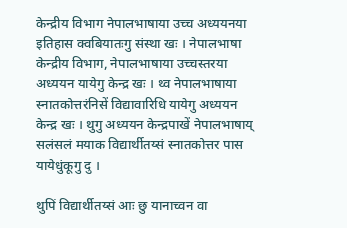केन्द्रीय विभाग नेपालभाषाया उच्च अध्ययनया इतिहास क्वबियातःगु संस्था खः । नेपालभाषा केन्द्रीय विभाग, नेपालभाषाया उच्चस्तरया अध्ययन यायेगु केन्द्र खः । थ्व नेपालभाषाया स्नातकोत्तरंनिसें विद्यावारिधि यायेगु अध्ययन केन्द्र खः । थुगु अध्ययन केन्द्रपाखें नेपालभाषाय् सलंसलं मयाक विद्यार्थीतय्सं स्नातकोत्तर पास यायेधुंकूगु दु ।

थुपिं विद्यार्थीतय्सं आः छु यानाच्वन वा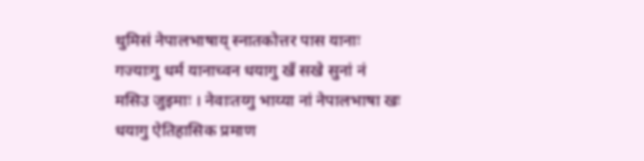थुमिसं नेपालभाषाय् स्नातकोत्तर पास यानाः गज्याःगु धर्म यानाच्वन धयागु खँ सखे सुनां नं मसिउ जुइमाः । नेवाःतय्गु भाय्या नां नेपालभाषा खः धयागु ऐतिहासिक प्रमाण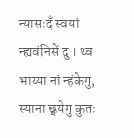न्यासःदँ स्वयां न्ह्यवंनिसें दु । थ्व भाय्या नां न्हंकेगु, स्याना छ्वयेगु कुतः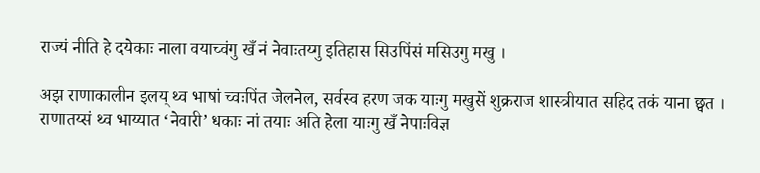राज्यं नीति हे दयेकाः नाला वयाच्वंगु खँ नं नेवाःतय्गु इतिहास सिउपिंसं मसिउगु मखु ।

अझ राणाकालीन इलय् थ्व भाषां च्वःपिंत जेलनेल, सर्वस्व हरण जक याःगु मखुसें शुक्रराज शास्त्रीयात सहिद तकं याना छ्वत । राणातय्सं थ्व भाय्यात ‘नेवारी’ धकाः नां तयाः अति हेला याःगु खँ नेपाःविज्ञ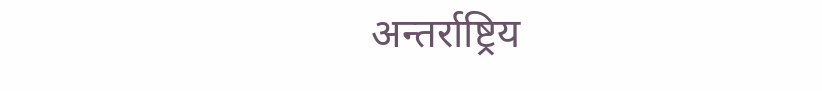अन्तर्राष्ट्रिय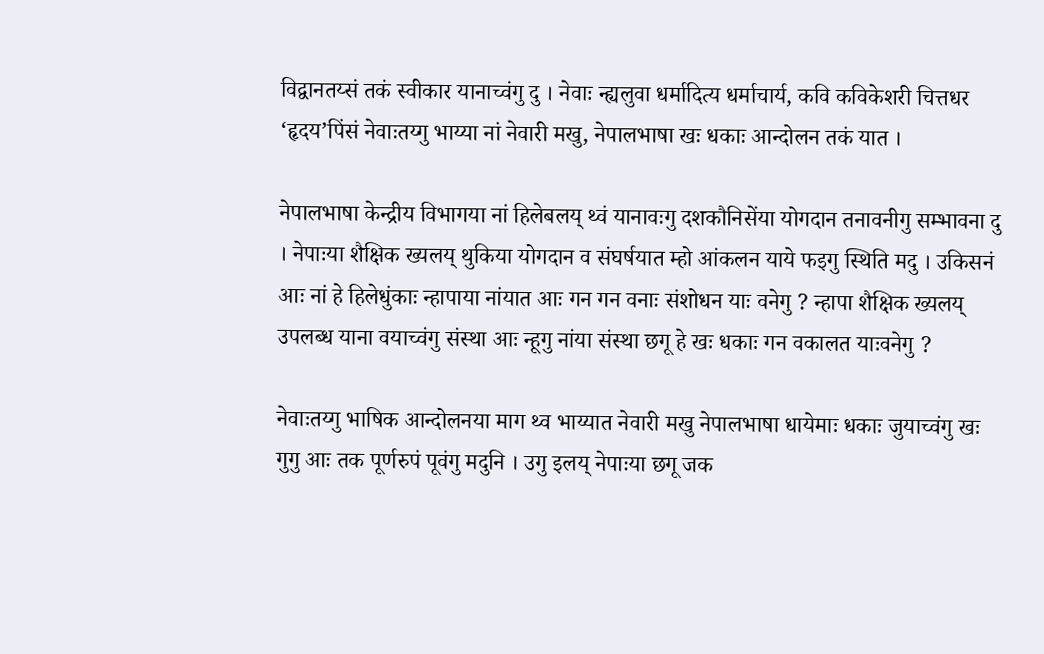विद्वानतय्सं तकं स्वीकार यानाच्वंगु दु । नेवाः न्ह्यलुवा धर्मादित्य धर्माचार्य, कवि कविकेशरी चित्तधर ‘हृदय’पिंसं नेवाःतय्गु भाय्या नां नेवारी मखु, नेपालभाषा खः धकाः आन्दोलन तकं यात ।

नेपालभाषा केन्द्रीय विभागया नां हिलेबलय् थ्वं यानावःगु दशकौनिसेंया योगदान तनावनीगु सम्भावना दु । नेपाःया शैक्षिक ख्यलय् थुकिया योगदान व संघर्षयात म्हो आंकलन याये फइगु स्थिति मदु । उकिसनं आः नां हे हिलेधुंकाः न्हापाया नांयात आः गन गन वनाः संशोधन याः वनेगु ? न्हापा शैक्षिक ख्यलय् उपलब्ध याना वयाच्वंगु संस्था आः न्हूगु नांया संस्था छगू हे खः धकाः गन वकालत याःवनेगु ?

नेवाःतय्गु भाषिक आन्दोलनया माग थ्व भाय्यात नेवारी मखु नेपालभाषा धायेमाः धकाः जुयाच्वंगु खः गुगु आः तक पूर्णरुपं पूवंगु मदुनि । उगु इलय् नेपाःया छगू जक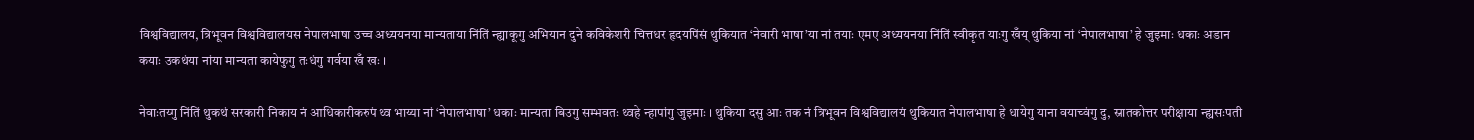विश्वविद्यालय, त्रिभूवन विश्वविद्यालयस नेपालभाषा उच्च अध्ययनया मान्यताया निंतिं न्ह्याकूगु अभियान दुने कविकेशरी चित्तधर हृदयपिंसं थुकियात ‘नेवारी भाषा’या नां तयाः एमए अध्ययनया निंतिं स्वीकृत याःगु खँय् थुकिया नां ‘नेपालभाषा’ हे जुइमाः धकाः अडान कयाः उकथंया नांया मान्यता कायेफुगु तःधंगु गर्वया खँ खः ।

नेवाःतय्गु निंतिं थुकथं सरकारी निकाय नं आधिकारीकरुपं थ्व भाय्या नां ‘नेपालभाषा’ धकाः मान्यता बिउगु सम्भवतः थ्वहे न्हापांगु जुइमाः । थुकिया दसु आः तक नं त्रिभूवन विश्वविद्यालयं थुकियात नेपालभाषा हे धायेगु याना वयाच्वंगु दु, स्नातकोत्तर परीक्षाया न्ह्यसःपती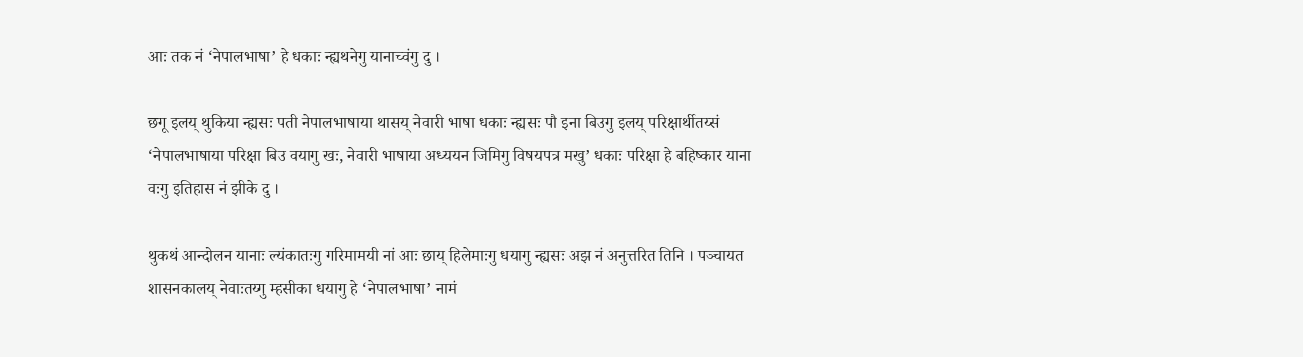आः तक नं ‘नेपालभाषा’ हे धकाः न्ह्यथनेगु यानाच्वंगु दु ।

छगू इलय् थुकिया न्ह्यसः पती नेपालभाषाया थासय् नेवारी भाषा धकाः न्ह्यसः पौ इना बिउगु इलय् परिक्षार्थीतय्सं ‘नेपालभाषाया परिक्षा बिउ वयागु खः, नेवारी भाषाया अध्ययन जिमिगु विषयपत्र मखु’ धकाः परिक्षा हे बहिष्कार याना वःगु इतिहास नं झीके दु ।

थुकथं आन्दोलन यानाः ल्यंकातःगु गरिमामयी नां आः छाय् हिलेमाःगु धयागु न्ह्यसः अझ नं अनुत्तरित तिनि । पञ्चायत शासनकालय् नेवाःतय्गु म्हसीका धयागु हे ‘नेपालभाषा’ नामं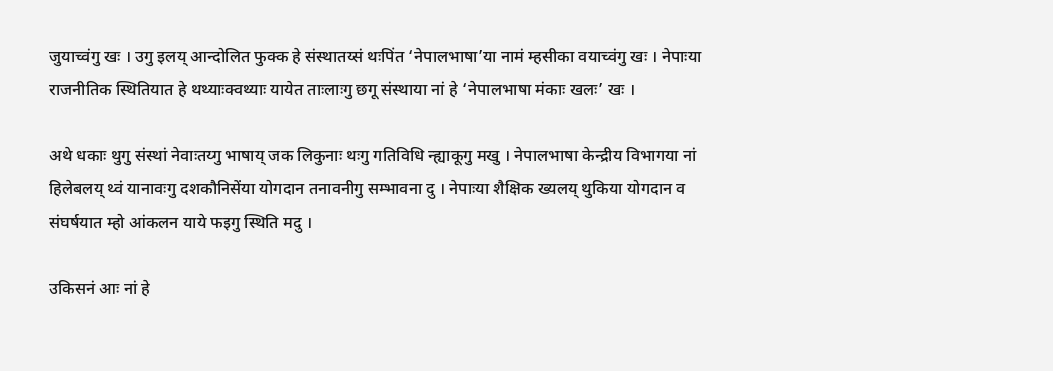जुयाच्वंगु खः । उगु इलय् आन्दोलित फुक्क हे संस्थातय्सं थःपिंत ‘नेपालभाषा’या नामं म्हसीका वयाच्वंगु खः । नेपाःया राजनीतिक स्थितियात हे थथ्याःक्वथ्याः यायेत ताःलाःगु छगू संस्थाया नां हे ‘नेपालभाषा मंकाः खलः’ खः ।

अथे धकाः थुगु संस्थां नेवाःतय्गु भाषाय् जक लिकुनाः थःगु गतिविधि न्ह्याकूगु मखु । नेपालभाषा केन्द्रीय विभागया नां हिलेबलय् थ्वं यानावःगु दशकौनिसेंया योगदान तनावनीगु सम्भावना दु । नेपाःया शैक्षिक ख्यलय् थुकिया योगदान व संघर्षयात म्हो आंकलन याये फइगु स्थिति मदु ।

उकिसनं आः नां हे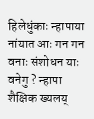हिलेधुंकाः न्हापाया नांयात आः गन गन वनाः संशोधन याः वनेगु ? न्हापा शैक्षिक ख्यलय्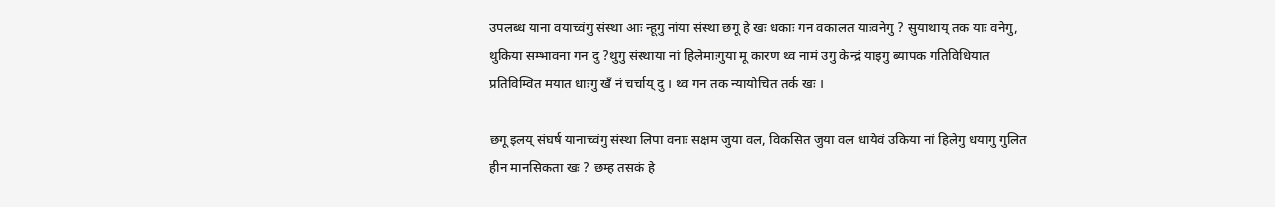उपलब्ध याना वयाच्वंगु संस्था आः न्हूगु नांया संस्था छगू हे खः धकाः गन वकालत याःवनेगु ? सुयाथाय् तक याः वनेगु, थुकिया सम्भावना गन दु ?थुगु संस्थाया नां हिलेमाःगुया मू कारण थ्व नामं उगु केन्द्रं याइगु ब्यापक गतिविधियात प्रतिविम्वित मयात धाःगु खँ नं चर्चाय् दु । थ्व गन तक न्यायोचित तर्क खः ।

छगू इलय् संघर्ष यानाच्वंगु संस्था लिपा वनाः सक्षम जुया वल, विकसित जुया वल धायेवं उकिया नां हिलेगु धयागु गुलित हीन मानसिकता खः ? छम्ह तसकं हे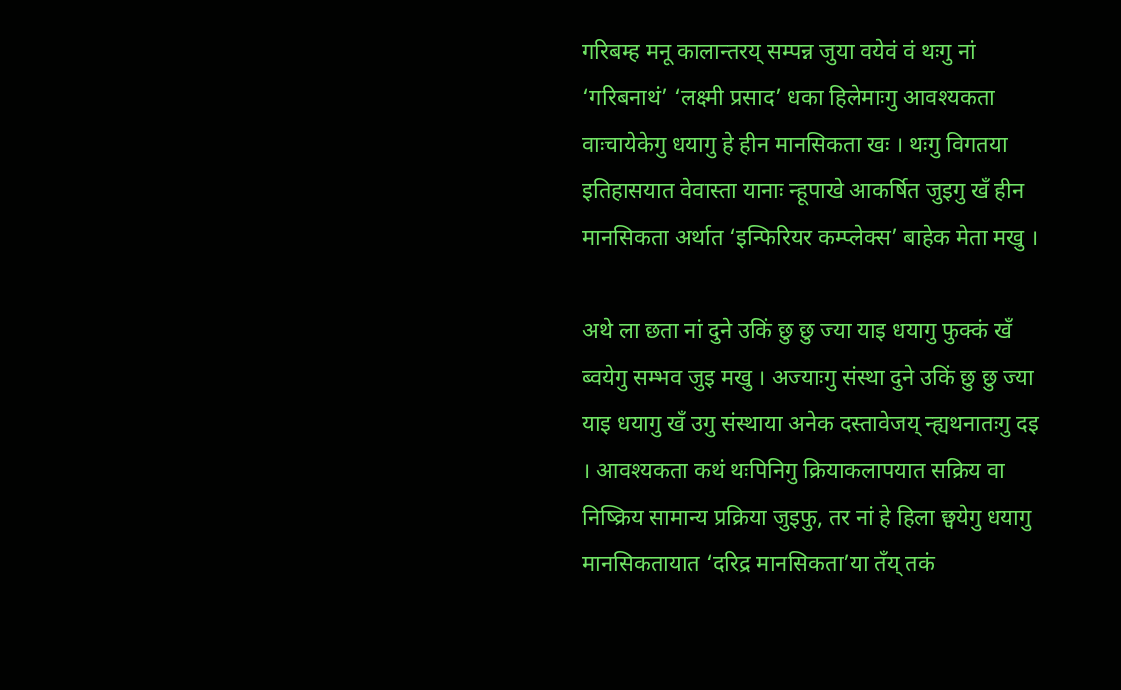गरिबम्ह मनू कालान्तरय् सम्पन्न जुया वयेवं वं थःगु नां ‘गरिबनाथं’ ‘लक्ष्मी प्रसाद’ धका हिलेमाःगु आवश्यकता वाःचायेकेगु धयागु हे हीन मानसिकता खः । थःगु विगतया इतिहासयात वेवास्ता यानाः न्हूपाखे आकर्षित जुइगु खँ हीन मानसिकता अर्थात ‘इन्फिरियर कम्प्लेक्स’ बाहेक मेता मखु ।

अथे ला छता नां दुने उकिं छु छु ज्या याइ धयागु फुक्कं खँ ब्वयेगु सम्भव जुइ मखु । अज्याःगु संस्था दुने उकिं छु छु ज्या याइ धयागु खँ उगु संस्थाया अनेक दस्तावेजय् न्ह्यथनातःगु दइ । आवश्यकता कथं थःपिनिगु क्रियाकलापयात सक्रिय वा निष्क्रिय सामान्य प्रक्रिया जुइफु, तर नां हे हिला छ्वयेगु धयागु मानसिकतायात ‘दरिद्र मानसिकता’या तँय् तकं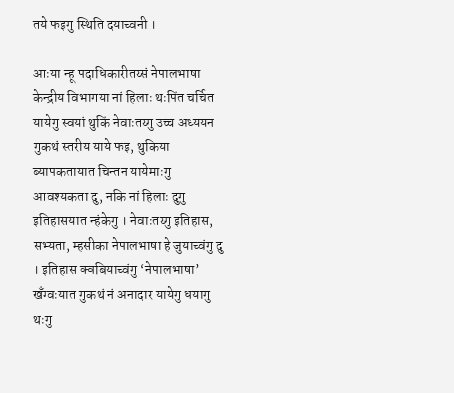तये फइगु स्थिति दयाच्वनी ।

आःया न्हू पदाधिकारीतय्सं नेपालभाषा केन्द्रीय विभागया नां हिलाः थःपिंत चर्चित यायेगु स्वयां थुकिं नेवाःतय्गु उच्च अध्ययन गुकथं स्तरीय याये फइ, थुकिया ब्यापकतायात चिन्तन यायेमाःगु आवश्यकता दु, नकि नां हिलाः दुगु इतिहासयात न्हंकेगु । नेवाःतय्गु इतिहास, सभ्यता, म्हसीका नेपालभाषा हे जुयाच्वंगु दु । इतिहास क्वबियाच्वंगु ‘नेपालभाषा’ खँग्वःयात गुकथं नं अनादार यायेगु धयागु थःगु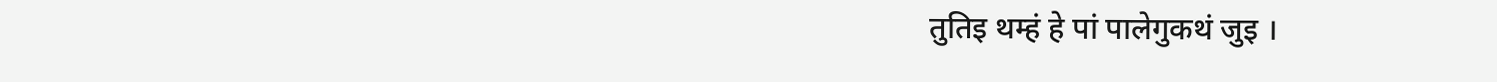तुतिइ थम्हं हे पां पालेगुकथं जुइ ।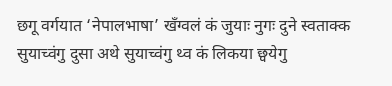छगू वर्गयात ‘नेपालभाषा’ खँग्वलं कं जुयाः नुगः दुने स्वताक्क सुयाच्वंगु दुसा अथे सुयाच्वंगु थ्व कं लिकया छ्वयेगु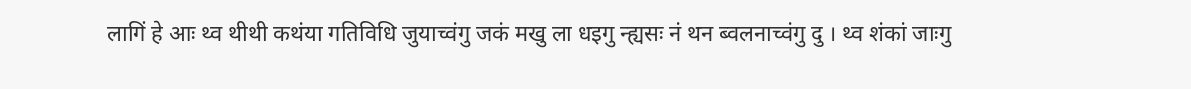लागिं हे आः थ्व थीथी कथंया गतिविधि जुयाच्वंगु जकं मखु ला धइगु न्ह्यसः नं थन ब्वलनाच्वंगु दु । थ्व शंकां जाःगु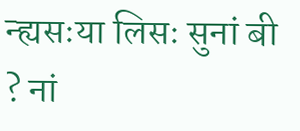न्ह्यसःया लिसः सुनां बी ? नां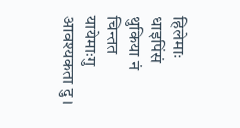हिलेमाः धाइपिंसं थुकिया नं चिन्तत यायेमाःगु आवश्यकता दु ।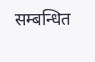सम्बन्धित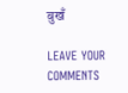बुखँ

LEAVE YOUR COMMENTS